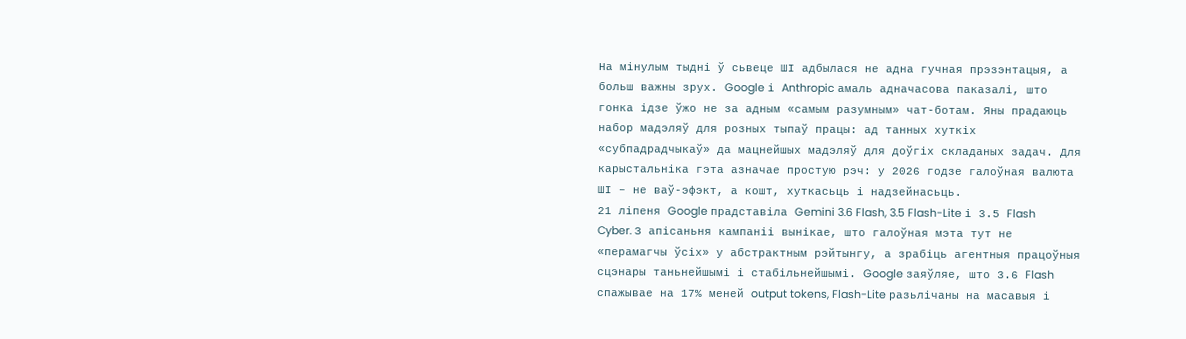На мінулым тыдні ў сьвеце ШІ адбылася не адна гучная прэзэнтацыя, а больш важны зрух. Google і Anthropic амаль адначасова паказалі, што гонка ідзе ўжо не за адным «самым разумным» чат-ботам. Яны прадаюць набор мадэляў для розных тыпаў працы: ад танных хуткіх «субпадрадчыкаў» да мацнейшых мадэляў для доўгіх складаных задач. Для карыстальніка гэта азначае простую рэч: у 2026 годзе галоўная валюта ШІ – не ваў-эфэкт, а кошт, хуткасьць і надзейнасьць.
21 ліпеня Google прадставіла Gemini 3.6 Flash, 3.5 Flash-Lite і 3.5 Flash Cyber. З апісаньня кампаніі вынікае, што галоўная мэта тут не «перамагчы ўсіх» у абстрактным рэйтынгу, а зрабіць агентныя працоўныя сцэнары таньнейшымі і стабільнейшымі. Google заяўляе, што 3.6 Flash спажывае на 17% меней output tokens, Flash-Lite разьлічаны на масавыя і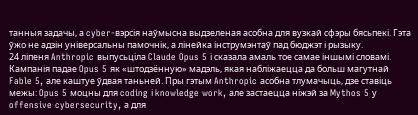танныя задачы, а cyber-вэрсія наўмысна выдзеленая асобна для вузкай сфэры бясьпекі. Гэта ўжо не адзін універсальны памочнік, а лінейка інструмэнтаў пад бюджэт і рызыку.
24 ліпеня Anthropic выпусьціла Claude Opus 5 і сказала амаль тое самае іншымі словамі. Кампанія падае Opus 5 як «штодзённую» мадэль, якая набліжаецца да больш магутнай Fable 5, але каштуе ўдвая таньней. Пры гэтым Anthropic асобна тлумачыць, дзе ставіць межы: Opus 5 моцны для coding і knowledge work, але застаецца ніжэй за Mythos 5 у offensive cybersecurity, а для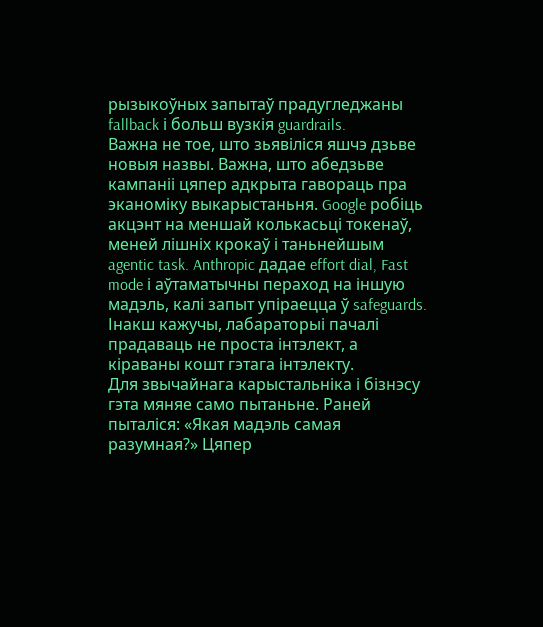рызыкоўных запытаў прадугледжаны fallback і больш вузкія guardrails.
Важна не тое, што зьявіліся яшчэ дзьве новыя назвы. Важна, што абедзьве кампаніі цяпер адкрыта гавораць пра эканоміку выкарыстаньня. Google робіць акцэнт на меншай колькасьці токенаў, меней лішніх крокаў і таньнейшым agentic task. Anthropic дадае effort dial, Fast mode і аўтаматычны пераход на іншую мадэль, калі запыт упіраецца ў safeguards. Інакш кажучы, лабараторыі пачалі прадаваць не проста інтэлект, а кіраваны кошт гэтага інтэлекту.
Для звычайнага карыстальніка і бізнэсу гэта мяняе само пытаньне. Раней пыталіся: «Якая мадэль самая разумная?» Цяпер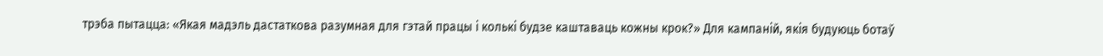трэба пытацца: «Якая мадэль дастаткова разумная для гэтай працы і колькі будзе каштаваць кожны крок?» Для кампаній, якія будуюць ботаў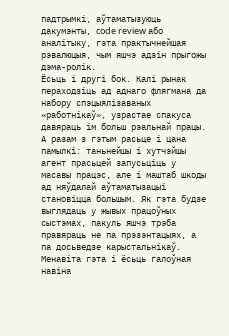падтрымкі, аўтаматызуюць дакумэнты, code review або аналітыку, гэта практычнейшая рэвалюцыя, чым яшчэ адзін прыгожы дэма-ролік.
Ёсьць і другі бок. Калі рынак пераходзіць ад аднаго флягмана да набору спэцыялізаваных «работнікаў», узрастае спакуса давяраць ім больш рэальнай працы. А разам з гэтым расьце і цана памылкі: таньнейшы і хутчэйшы агент прасьцей запусьціць у масавы працэс, але і маштаб шкоды ад няўдалай аўтаматызацыі становіцца большым. Як гэта будзе выглядаць у жывых працоўных сыстэмах, пакуль яшчэ трэба правяраць не па прэзэнтацыях, а па досьведзе карыстальнікаў.
Менавіта гэта і ёсьць галоўная навіна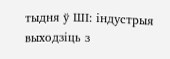тыдня ў ШІ: індустрыя выходзіць з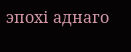эпохі аднаго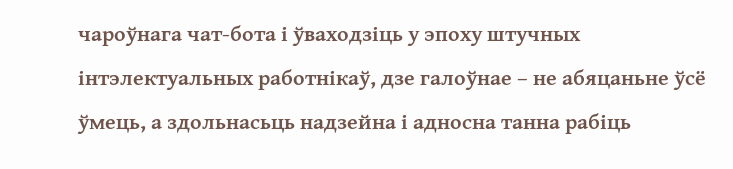чароўнага чат-бота і ўваходзіць у эпоху штучных інтэлектуальных работнікаў, дзе галоўнае – не абяцаньне ўсё ўмець, а здольнасьць надзейна і адносна танна рабіць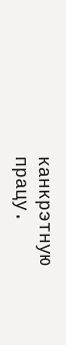канкрэтную працу.